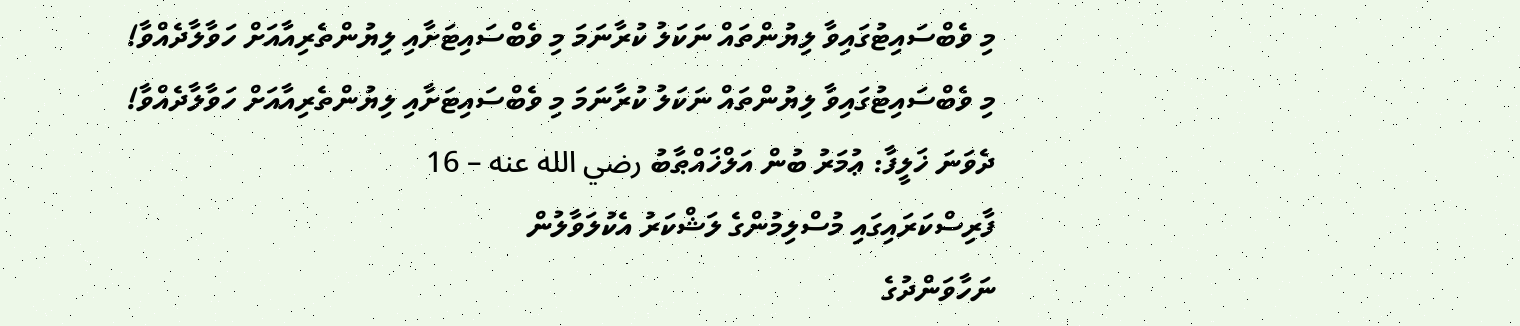މި ވެބްސައިޓުގައިވާ ލިޔުންތައް ނަކަލު ކުރާނަމަ މި ވެބްސައިޓަށާއި ލިޔުންތެރިއާއަށް ހަވާލާދެއްވާ!
މި ވެބްސައިޓުގައިވާ ލިޔުންތައް ނަކަލު ކުރާނަމަ މި ވެބްސައިޓަށާއި ލިޔުންތެރިއާއަށް ހަވާލާދެއްވާ!
ދެވަނަ ޚަލީފާ: ޢުމަރު ބުން އަލްޚައްޠާބު رضي الله عنه – 16
ފާރިސްކަރައިގައި މުސްލިމުންގެ ލަޝްކަރު އެކުލަވާލުން
ނަހާވަންދުގެ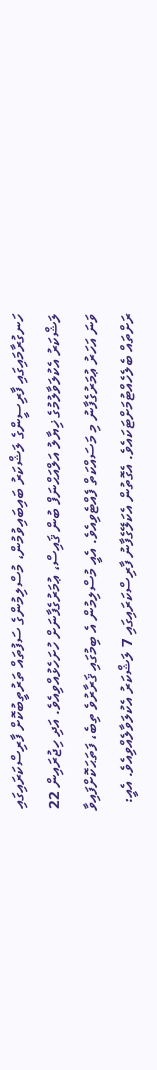ހަނގުރާމައިގައި ފާރިސީންގެ ލަޝްކަރު ބައިބައިވުމުން، މުސްލިމުންގެ ސަފުތައް ތަރުތީބުކޮށް ފާރިސްކަރައިގައި ލަޝްކަރު އެކުލަވާލުމުގެ ޚިޔާލު އަލްއަޙްނަފް ބުން ޤައިސް، ޢުމަރުގެފާނަށް ހުށަހެޅުއްވިއެވެ. އަދި ހިޖުރައިން 22 ވަނަ އަހަރު ޢުމަރުގެފާނު މި މަސައްކަތް ފެއްޓެވިއެވެ. އެއީ މުސްލިމުން އެ ބިމުގައި ޤަރާރުވެ ތިބެ، ފަތަޙަކޮށްފައިވާ ރަށްތައް ބެލެހެއްޓުމަށްޓަކައެވެ. އެގޮތުން އެކަލޭގެފާނު ފާރިސްކަރައިގައި 7 ލަޝްކަރު އެކުލަވާލެއްވިއެވެ. އެއީ: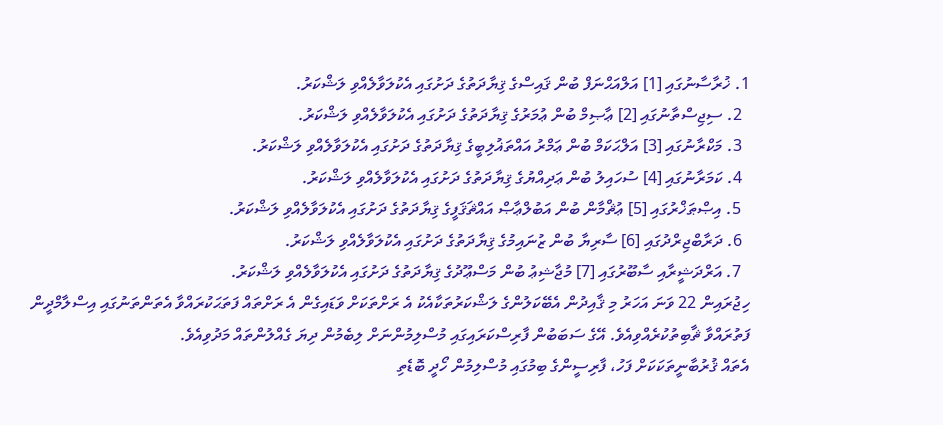1. ޚުރާސާނުގައި [1] އަލްއަޙްނަފް ބުން ޤައިސްގެ ޤިޔާދަތުގެ ދަށުގައި އެކުލަވާލެއްވި ލަޝްކަރު.
  2. ސިޖިސްތާނުގައި [2] ޢާޞިމް ބުން ޢުމަރުގެ ޤިޔާދަތުގެ ދަށުގައި އެކުލަވާލެއްވި ލަޝްކަރު.
  3. މަކްރާނުގައި [3] އަލްޙަކަމް ބުން ޢަމްރު އައްތަޣުލިބީގެ ޤިޔާދަތުގެ ދަށުގައި އެކުލަވާލެއްވި ލަޝްކަރު.
  4. ކަމަރާނުގައި [4] ސުހައިލު ބުން ޢަދިއްޔުގެ ޤިޔާދަތުގެ ދަށުގައި އެކުލަވާލެއްވި ލަޝްކަރު.
  5. އިޞްޠަޚްރުގައި [5] ޢުޘްމާން ބުން އަބުލްޢާޞް އައްޘަޤަފީގެ ޤިޔާދަތުގެ ދަށުގައި އެކުލަވާލެއްވި ލަޝްކަރު.
  6. ދަރާބްޖިރްދުގައި [6] ސާރިޔާ ބުން ޒުނައިމުގެ ޤިޔާދަތުގެ ދަށުގައި އެކުލަވާލެއްވި ލަޝްކަރު.
  7. އަރްދަޝީރާއި ސާބޫރުގައި [7] މުޖާޝިޢު ބުން މަސްޢޫދުގެ ޤިޔާދަތުގެ ދަށުގައި އެކުލަވާލެއްވި ލަޝްކަރު.
ހިޖުރައިން 22 ވަނަ އަހަރު މި ޤާއިދުން އެބޭކަލުންގެ ލަޝްކަރުތަކާއެކު އެ ރަށްތަކަށް ވަޑައިގެން އެ ރަށްތައް ފަތަޙަކުރައްވާ އެތަންތަނުގައި އިސްލާމްދީން ފަތުރައްވާ ޘާބިތުކުރެއްވިއެވެ. އޭގެ ސަބަބުން ފާރިސްކަރައިގައި މުސްލިމުންނަށް ލިބެމުން ދިޔަ ގެއްލުންތައް މަދުވިއެވެ.
އެތައް ޤުރުބާނީތަކަކަށް ފަހު، ފާރިސީންގެ ބިމުގައި މުސްލިމުން ހޯދީ ބޮޑެތި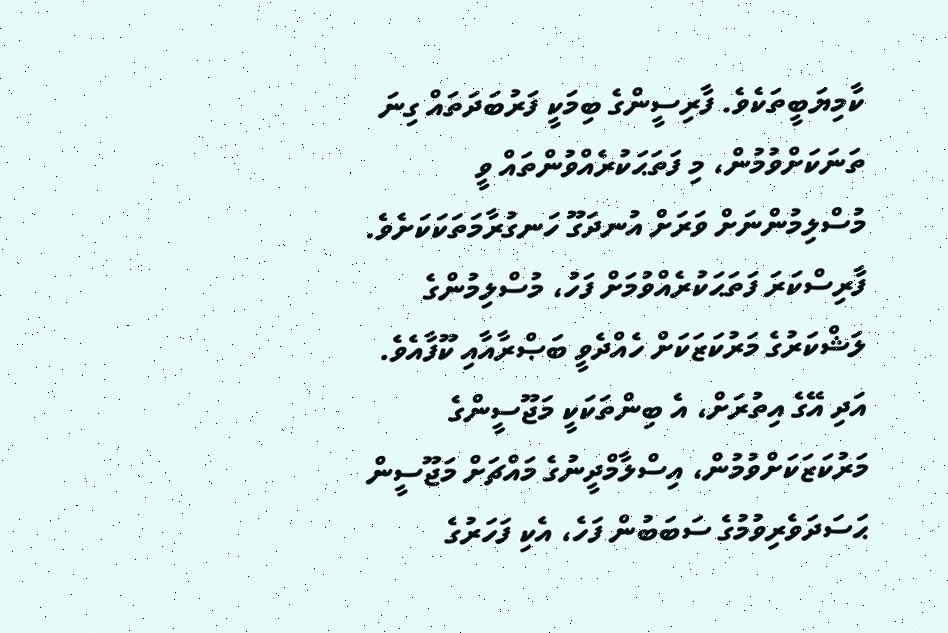ކާމިޔަބީތަކެވެ. ފާރިސީންގެ ބިމަކީ ފަރުބަދަތައް ގިނަ ތަނަކަށްވުމުން، މި ފަތަޙަކުރެއްވުންތައް ވީ މުސްލިމުންނަށް ވަރަށް އުނދަގޫ ހަނގުރާމަތަކަކަށެވެ. ފާރިސްކަރަ ފަތަޙަކުރެއްވުމަށް ފަހު، މުސްލިމުންގެ ލަޝްކަރުގެ މަރުކަޒަކަށް ހެއްދެވީ ބަޞްރާއާއި ކޫފާއެވެ.  އަދި އޭގެ އިތުރަށް، އެ ބިންތަކަކީ މަޖޫސީންގެ މަރުކަޒަކަށްވުމުން، އިސްލާމްދީނުގެ މައްޗަށް މަޖޫސީން ޙަސަދަވެރިވުމުގެ ސަބަބުން ފަހެ، އެކި ފަހަރުގެ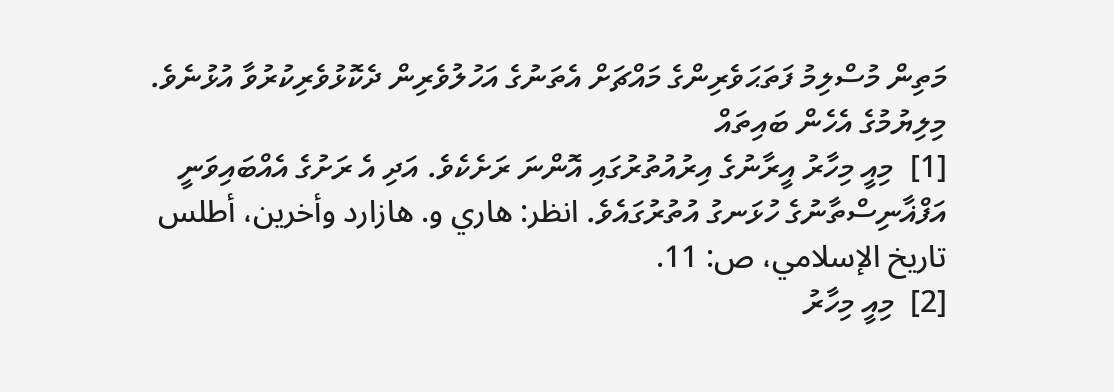މަތިން މުސްލިމު ފަތަޙަވެރިންގެ މައްޗަށް އެތަނުގެ އަހުލުވެރިން ދެކޮޅުވެރިކުރުވާ އުޅުނެވެ.
މިލިޔުމުގެ އެހެން ބައިތައް
[1]  މިއީ މިހާރު އީރާނުގެ އިރުއުތުރުގައި އޮންނަ ރަށެކެވެ. އަދި އެ ރަށުގެ އެއްބައިވަނީ އަފްޣާނިސްތާނުގެ ހުޅަނގު އުތުރުގައެވެ. انظر: هاري و. هازارد وأخرين، أطلس تاريخ الإسلامي، ص: 11.
[2]  މިއީ މިހާރު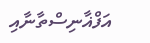އަފްޣާނިސްތާނާއި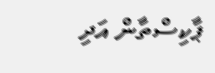ޕާކިސްތާން އަދި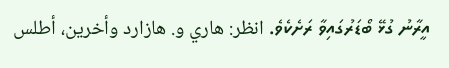އީރާނު ގުޅޭ ބޯޑަރުގައިވާ ރަށެކެވެ. انظر: هاري و. هازارد وأخرين، أطلس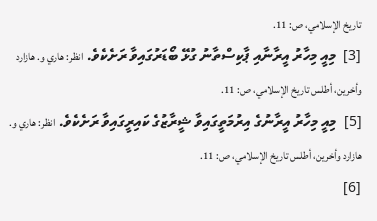تاريخ الإسلامي، ص: 11.
[3]  މިއީ މިހާރު އީރާނާއި ޕާކިސްތާނު ގުޅޭ ބޯޑަރުގައިވާ ރަށެކެވެ. انظر: هاري و. هازارد وأخرين، أطلس تاريخ الإسلامي، ص: 11.
[5]  މިއީ މިހާރު އީރާނުގެ އިރުމަތީގައިވާ ޝީރާޒުގެ ކައިރީގައިވާ ރަށެކެވެ. انظر: هاري و. هازارد وأخرين، أطلس تاريخ الإسلامي، ص: 11.
[6]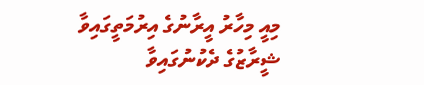މިއީ މިހާރު އީރާނުގެ އިރުމަތީގައިވާ ޝީރާޒުގެ ދެކުނުގައިވާ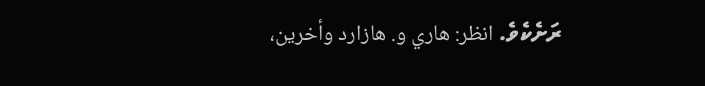ރަށެކެވެ. انظر: هاري و. هازارد وأخرين،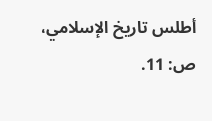أطلس تاريخ الإسلامي، ص: 11.